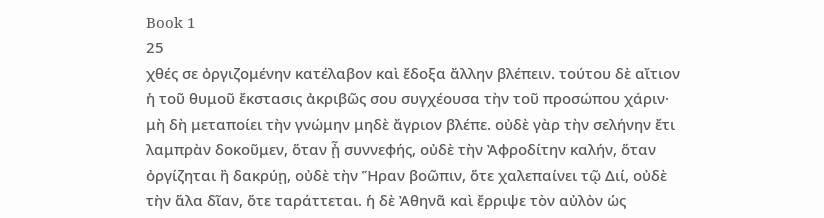Book 1
25
χθές σε ὀργιζομένην κατέλαβον καὶ ἔδοξα ἄλλην βλέπειν. τούτου δὲ αἴτιον ἡ τοῦ θυμοῦ ἔκστασις ἀκριβῶς σου συγχέουσα τὴν τοῦ προσώπου χάριν· μὴ δὴ μεταποίει τὴν γνώμην μηδὲ ἄγριον βλέπε. οὐδὲ γὰρ τὴν σελήνην ἔτι λαμπρὰν δοκοῦμεν, ὅταν ᾖ συννεφής, οὐδὲ τὴν Ἀφροδίτην καλήν, ὅταν ὀργίζηται ἢ δακρύῃ, οὐδὲ τὴν Ἥραν βοῶπιν, ὅτε χαλεπαίνει τῷ Διί, οὐδὲ τὴν ἅλα δῖαν, ὅτε ταράττεται. ἡ δὲ Ἀθηνᾶ καὶ ἔρριψε τὸν αὐλὸν ὡς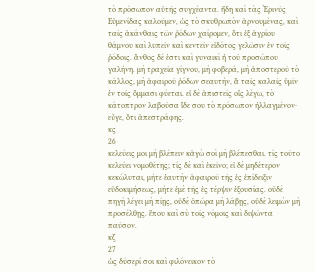τὸ πρόσωπον αὐτῆς συγχέαντα. ἤδη καὶ τὰς Ἐρινῦς Εὐμενίδας καλοῦμεν, ὡς τὸ σκυθρωπὸν ἀρνουμένας, καὶ ταῖς ἀκάνθαις τῶν ῥόδων χαίρομεν, ὅτι ἐξ ἀγρίου θάμνου καὶ λυπεῖν καὶ κεντεῖν εἰδότος γελῶσιν ἐν τοῖς ῥόδοις. ἄνθος δέ ἐστι καὶ γυναικὶ ἡ τοῦ προσώπου γαλήνη. μὴ τραχεῖα γίγνου, μὴ φοβερά, μὴ ἀποστεροῦ τὸ κάλλος, μὴ ἀφαιροῦ ῥόδων σεαυτήν, ἃ ταῖς καλαῖς ὑμῖν ἐν τοῖς ὄμμασι φύεται. εἰ δὲ ἀπιστεῖς οἷς λέγω, τὸ κάτοπτρον λαβοῦσα ἴδε σου τὸ πρόσωπον ἠλλαγμένον· εὖγε, ὅτι ἀπεστράφης.
κς
26
κελεύεις μοι μὴ βλέπειν κἀγὼ σοὶ μὴ βλέπεσθαι. τίς τοῦτο κελεύει νομοθέτης; τίς δὲ καὶ ἐκεῖνο; εἰ δὲ μηδέτερον κεκώλυται, μήτε ἑαυτὴν ἀφαιροῦ τῆς ἐς ἐπίδειξιν εὐδοκιμήσεως, μήτε ἐμὲ τῆς ἐς τέρψιν ἐξουσίας. οὐδὲ πηγὴ λέγει μὴ πίῃς, οὐδὲ ὀπώρα μὴ λάβῃς, οὐδὲ λειμὼν μὴ προσέλθῃς. ἕπου καὶ σὺ τοῖς νόμοις καὶ διψῶντα παῦσον.
κζ
27
ὡς δύσερί σοι καὶ φιλόνεικον τὸ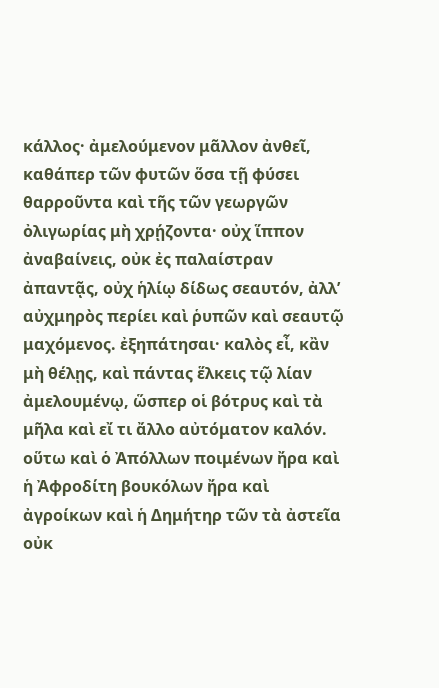κάλλος· ἀμελούμενον μᾶλλον ἀνθεῖ, καθάπερ τῶν φυτῶν ὅσα τῇ φύσει θαρροῦντα καὶ τῆς τῶν γεωργῶν ὀλιγωρίας μὴ χρῄζοντα· οὐχ ἵππον ἀναβαίνεις, οὐκ ἐς παλαίστραν ἀπαντᾷς, οὐχ ἡλίῳ δίδως σεαυτόν, ἀλλʼ αὐχμηρὸς περίει καὶ ῥυπῶν καὶ σεαυτῷ μαχόμενος. ἐξηπάτησαι· καλὸς εἶ, κἂν μὴ θέλῃς, καὶ πάντας ἕλκεις τῷ λίαν ἀμελουμένῳ, ὥσπερ οἱ βότρυς καὶ τὰ μῆλα καὶ εἴ τι ἄλλο αὐτόματον καλόν. οὕτω καὶ ὁ Ἀπόλλων ποιμένων ἤρα καὶ ἡ Ἀφροδίτη βουκόλων ἤρα καὶ ἀγροίκων καὶ ἡ Δημήτηρ τῶν τὰ ἀστεῖα οὐκ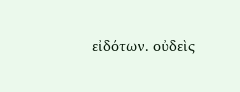εἰδότων. οὐδεὶς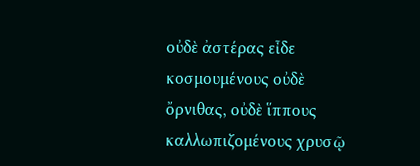οὐδὲ ἀστέρας εἶδε κοσμουμένους οὐδὲ ὄρνιθας, οὐδὲ ἵππους καλλωπιζομένους χρυσῷ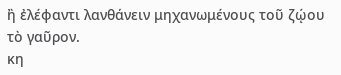ἢ ἐλέφαντι λανθάνειν μηχανωμένους τοῦ ζῴου τὸ γαῦρον.
κη